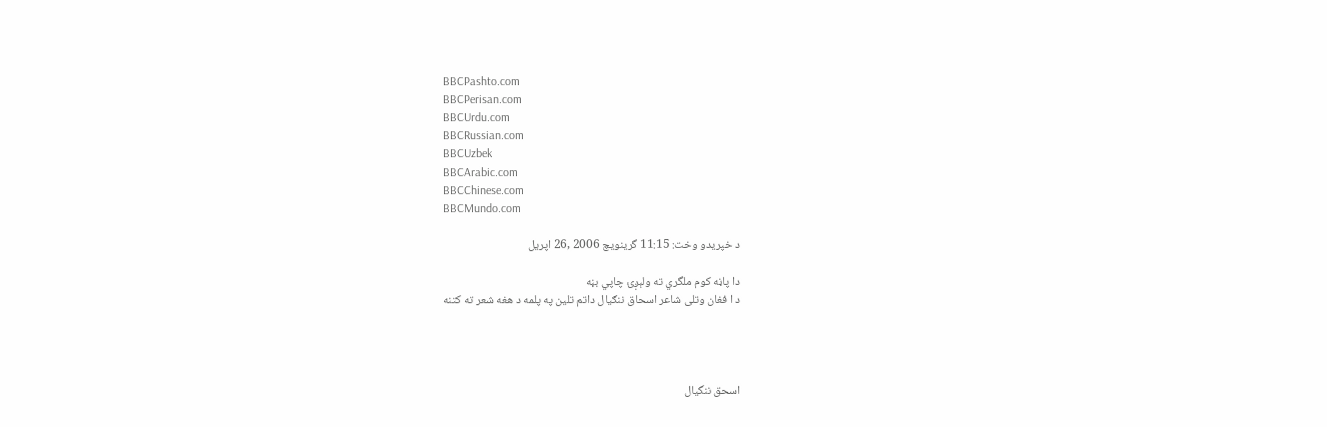BBCPashto.com
BBCPerisan.com
BBCUrdu.com
BBCRussian.com
BBCUzbek
BBCArabic.com
BBCChinese.com
BBCMundo.com

د خپريدو وخت: 11:15 گرينويچ 2006 ,26 اپريل

دا پاڼه کوم ملگري ته ولېږئ چاپي بڼه
د ا فغان وتلى شاعر اسحاق ننګيال داتم تلين په پلمه د هغه شعر ته كتنه




اسحق ننگيال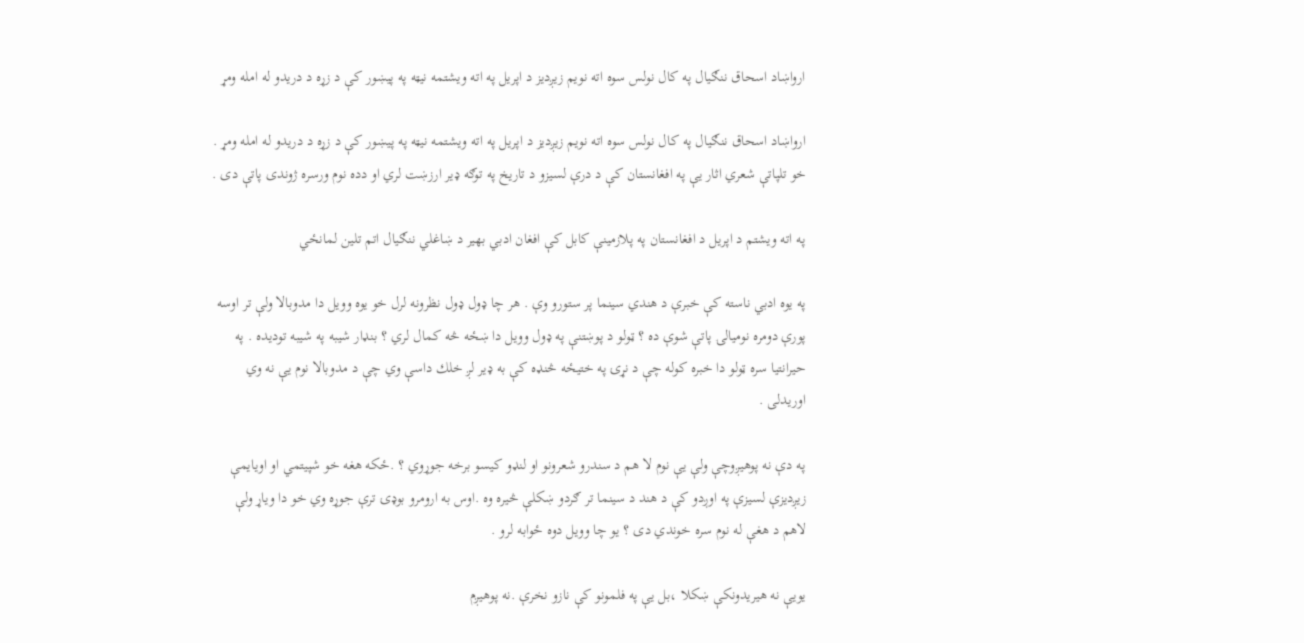ارواښاد اسحاق ننګيال په كال نولس سوه اته نويم زيږديز د اپريل په اته ويشتمه نيټه په پيښور كې د زړه د دريدو له امله ومړ

ارواښاد اسحاق ننګيال په كال نولس سوه اته نويم زيږديز د اپريل په اته ويشتمه نيټه په پيښور كې د زړه د دريدو له امله ومړ . خو تلپاتې شعري اثار يې په افغانستان كې د درې لسيزو د تاريخ په توګه ډير ارزښت لري او دده نوم ورسره ژوندى پاتې دى .

په اته ويشتم د اپريل د افغانستان په پلازمينې كابل كې افغان ادبي بهير د ښاغلي ننګيال اتم تلين لمانځي

په يوه ادبي ناسته كې خبرې د هندي سينما پر ستورو وې . هر چا ډول ډول نظرونه لرل خو يوه وويل دا مدوبالا ولې تر اوسه پورې دومره نوميالۍ پاتې شوې ده ؟ ټولو د پوښتنې په ډول وويل دا ښځه څه كمال لري ؟ بنډار شيبه په شيبه توديده . په حيرانتيا سره ټولو دا خبره كوله چې د نړۍ په ختيځه څنډه كې به ډير لږ خلك داسې وي چې د مدوبالا نوم يې نه وي اوريدلى .

په دې نه پوهيږوچې ولې يې نوم لا هم د سندرو شعرونو او لنډو كيسو برخه جوړوي ؟ .ځكه هغه خو شپيتمي او اويايمې زيږديزې لسيزې په اوږدو كې د هند د سينما تر ګردو ښكلې څيره وه .اوس به ارومرو بوډۍ ترې جوړه وي خو دا وياړ ولې لاهم د هغې له نوم سره خوندي دى ؟ يو چا وويل دوه ځوابه لرو .

يويې نه هيريدونكې ښكلا ،بل يې په فلمونو كې نازو نخرې .نه پوهيږم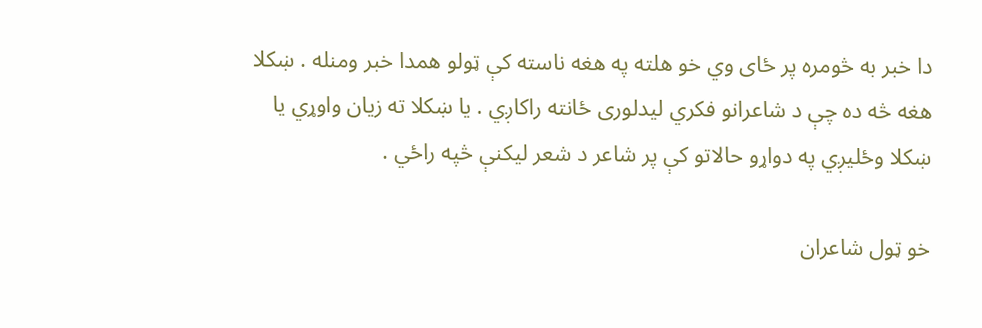دا خبر به څومره پر ځاى وي خو هلته په هغه ناسته كې ټولو همدا خبر ومنله . ښكلا هغه څه ده چې د شاعرانو فكري ليدلورى ځانته راكاږي . يا ښكلا ته زيان واوړي يا ښكلا وځليږي په دواړو حالاتو كې پر شاعر د شعر ليكنې څپه راځي .

خو ټول شاعران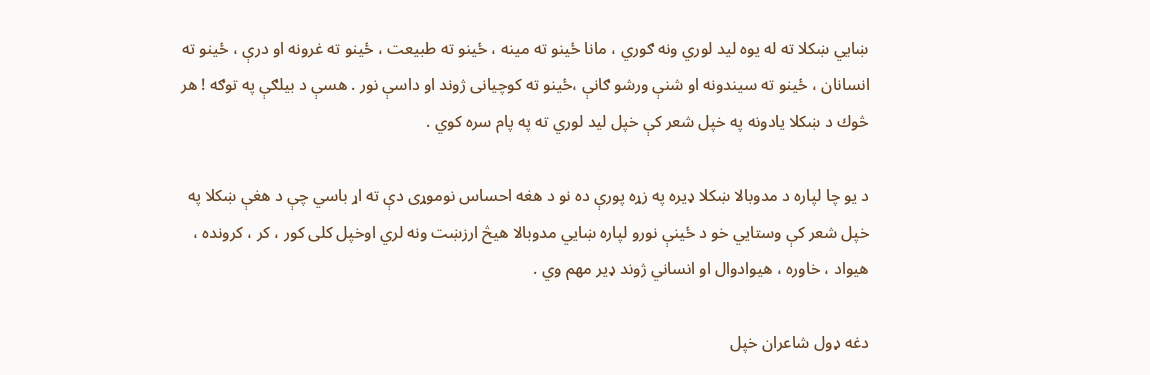ښايي ښكلا ته له يوه ليد لوري ونه ګوري ، مانا ځينو ته مينه ، ځينو ته طبيعت ، ځينو ته غرونه او درې ، ځينو ته انسانان ، ځينو ته سيندونه او شنې ورشو ګانې ،ځينو ته كوچيانى ژوند او داسې نور . هسې د بيلګې په توګه ! هر څوك د ښكلا يادونه په خپل شعر كې خپل ليد لوري ته په پام سره كوي .

د يو چا لپاره د مدوبالا ښكلا ډيره په زړه پورې ده نو د هغه احساس نوموړى دې ته اړ باسي چې د هغې ښكلا په خپل شعر كې وستايي خو د ځينې نورو لپاره ښايي مدوبالا هيڅ ارزښت ونه لري اوخپل كلى كور ، كر ، كرونده ، هيواد ، خاوره ، هيوادوال او انساني ژوند ډير مهم وي .

دغه ډول شاعران خپل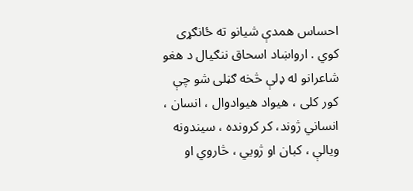احساس همدې شيانو ته ځانګړى كوي . ارواښاد اسحاق ننګيال د هغو شاعرانو له ډلې څخه ګڼلى شو چې كور كلى ، هيواد هيوادوال ، انسان ، انساني ژوند، كر كرونده ، سيندونه ويالې ، كبان او ژويي ، څاروي او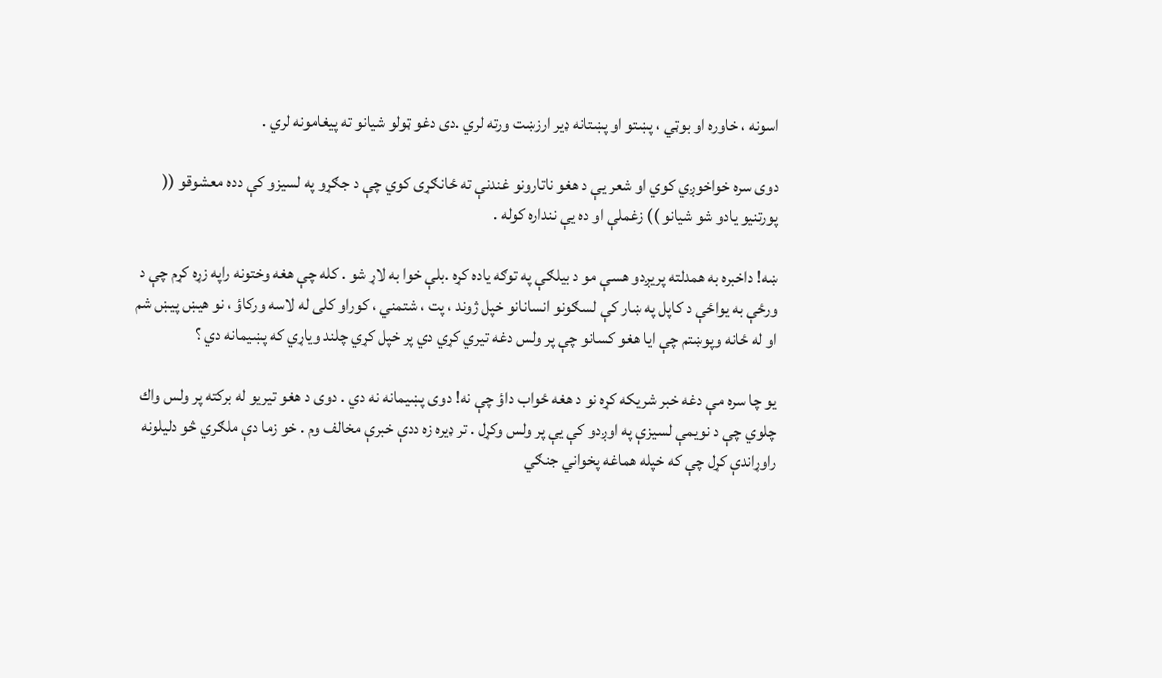اسونه ، خاوره او بوټي ، پښتو او پښتانه ډير ارزښت ورته لري .دى دغو ټولو شيانو ته پيغامونه لري .

دوى سره خواخوږي كوي او شعر يې د هغو ناتارونو غندنې ته ځانګړى كوي چې د جګړو په لسيزو كې دده معشوقو (( پورتنيو يادو شو شيانو )) زغملې او ده يې ننداره كوله .

ښه! داخبره به همدلته پريږدو هسې مو د بيلګې په توګه ياده كړه .بلې خوا به لاړ شو . كله چې هغه وختونه راپه زړه كړم چې د ورځې به يواځې د كاپل په ښار كې لسګونو انسانانو خپل ژوند ، پت ، شتمني ، كوراو كلى له لاسه وركاؤ ، نو هيښ پيښ شم او له ځانه وپوښتم چې ايا هغو كسانو چې پر ولس دغه تيري كړي دي پر خپل كړي چلند وياړي كه پښيمانه دي ؟

يو چا سره مې دغه خبر شريكه كړه نو د هغه ځواب داؤ چې نه! دوى پښيمانه نه دي . دوى د هغو تيريو له بركته پر ولس واك چلوي چې د نويمې لسيزې په اوږدو كې يې پر ولس وكړل . تر ډيره زه ددې خبرې مخالف وم . خو زما دې ملګري څو دليلونه راوړاندې كړل چې كه خپله هماغه پخواني جنګي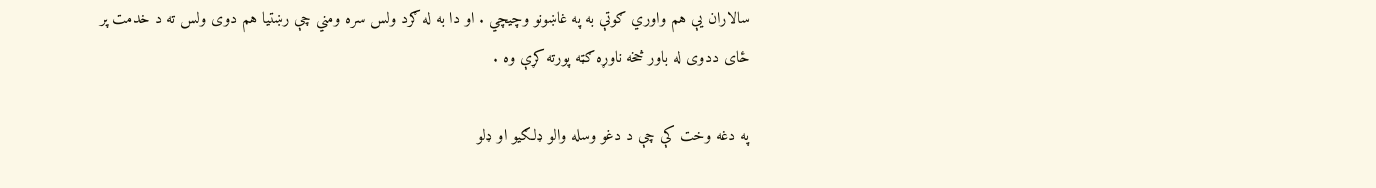سالاران يې هم واوري ګوتې به په غاښونو وچيچي . او دا به له ګرد ولس سره ومني چې رښتيا هم دوى ولس ته د خدمت پر ځاى ددوى له باور څخه ناوړه ګټه پورته كړې وه .

په دغه وخت كې چې د دغو وسله والو ډلګيو او ډلو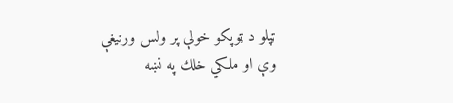ټپلو د ټوپكو خولې پر ولس ورنيغې وې او ملكي خلك په نښه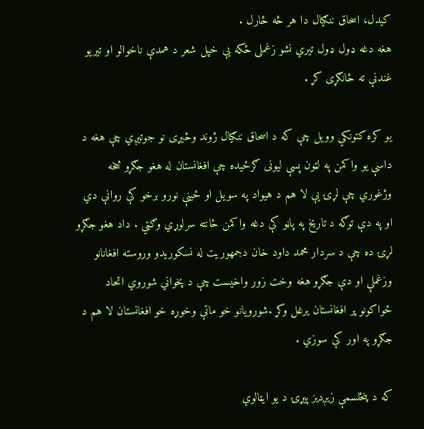كيدل، اسحاق ننګيال دا هر څه څارل .
هغه دغه ډول ډول تيري نشو زغملى ځكه يې خپل شعر د همدې ناخوالو او تيريو غندنې ته ځانګړى كړ .

يو كره كتونكي وويل چې كه د اسحاق ننګيال ژوند وڅيړى نو جوتيږي چې هغه د داسې يو واكمن په لټون پسې ليونى ګرځيده چې افغانستان له هغو جګړو څخه وژغوري چې لړۍ يې لا هم د هيواد په سويل او ځينې نورو برخو كې روانې دي او په دې توګه د تاريخ په پاڼو كې دغه واكمن ځانته سرلوړي وګټي . داد هغو جګړو لړۍ ده چې د سردار محمد داود خان دجمهوريت له نسكوريدو وروسته افغانانو وزغملې او دې جګړو هغه وخت زور واخيست چې د پخواني شوروي اتحاد ځواكونو پر افغانستان يرغل وكړ .شورويانو خو ماتې وخوړه خو افغانستان لا هم د جګړو په اور كې سوزي .

كه د پنځلسمې زيږديز پيړۍ د يو ايټالوي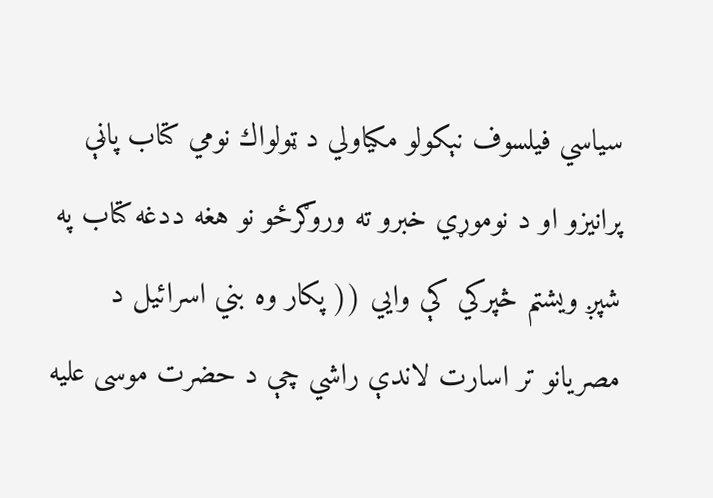سياسي فيلسوف نېكولو مكياولي د ټولواك نومي كتاب پاڼې پرانيزو او د نوموړي خبرو ته وروګرځو نو هغه ددغه كتاب په شپږ ويشتم څپركي كې وايي (( پكار وه بني اسرائيل د مصريانو تر اسارت لاندې راشي چې د حضرت موسى عليه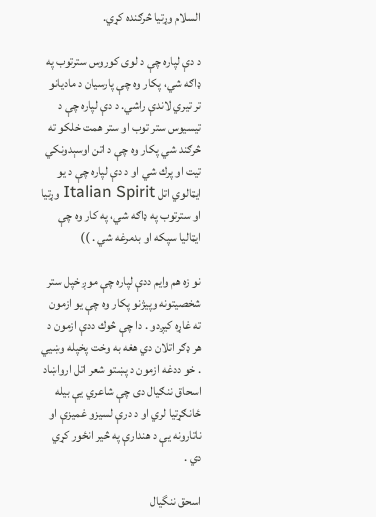السلام وړتيا څرګنده كړي.

د دې لپاره چې د لوى كوروس سترتوب په ډاګه شي، پكار وه چې پارسيان د ماديانو تر تيري لاندې راشي. د دې لپاره چې د تيسيوس ستر توب او ستر همت خلكو ته څرګند شي پكار وه چې د اتن اوسېدونكي تيت او پرك شي او د دې لپاره چې د يو ايټالوي اتل Italian Spirit وړتيا او سترتوب په ډاګه شي، په كار وه چې ايټاليا سپكه او بدمرغه شي . ))

نو زه هم وايم ددې لپاره چې موږ خپل ستر شخصيتونه وپيژنو پكار وه چې يو ازمون ته غاړه كيږدو . دا چې څوك ددې ازمون د هر ډګر اتلان دي هغه به وخت پخپله وښيي . خو ددغه ازمون د پښتو شعر اتل ارواښاد اسحاق ننګيال دى چې شاعري يې بيله ځانګړتيا لري او د درې لسيزو غميزې او ناتارونه يې د هندارې په څير انځور كړي دي .

اسحق ننگيال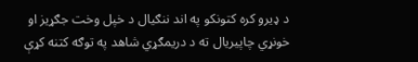د ډيرو كره كتونكو په اند ننګيال د خپل وخت جګړيز او خونړي چاپيريال ته د دريمګړي شاهد په توګه كتنه كړې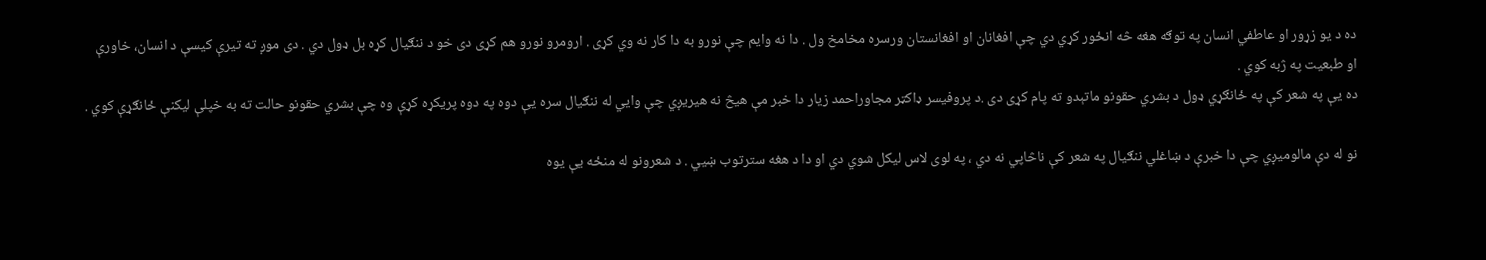ده د يو زړور او عاطفي انسان په توګه هغه څه انځور كړي دي چې افغانان او افغانستان ورسره مخامخ ول . دا نه وايم چې نورو به دا كار نه وي كړى . ارومرو نورو هم كړى دى خو د ننګيال كړه بل ډول دي . دى موږ ته تيرې كيسې د انسان، خاورې او طبعيت په ژبه كوي .
ده يې په شعر كې په ځانګړي ډول د بشري حقونو ماتېدو ته پام كړى دى .د پروفيسر ډاكټر مجاوراحمد زيار دا خبر مې هيڅ نه هيريږي چې وايي له ننګيال سره يې دوه په دوه پريكړه كړې وه چې بشري حقونو حالت ته به خپلې ليكنې ځانګړې كوي .

نو له دې مالوميږي چې دا خبرې د ښاغلي ننګيال په شعر كې ناڅاپي نه دي ، په لوى لاس ليكل شوي دي او دا د هغه سترتوب ښيي . د شعرونو له منځه يې يوه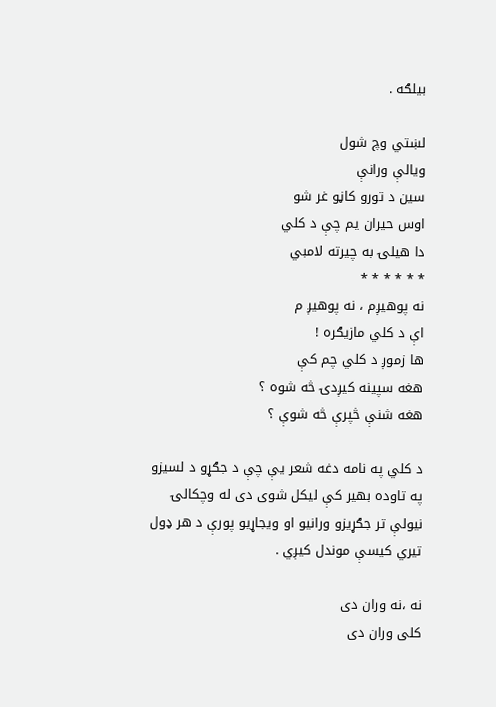بيلګه .

لښتي وچ شول
ويالې ورانې
سين د تورو كاڼو غر شو
اوس حيران يم چې د كلي
دا هيلۍ به چيرته لامبي
* * * * * *
نه پوهيږم ، نه پوهيږ م
اې د كلي مازيګره !
ها زموږ د كلي چم كې
هغه سپينه كيږدۍ څه شوه ؟
هغه شنې څپرې څه شوې ؟

د كلي په نامه دغه شعر يې چې د جګړو د لسيزو په تاوده بهير كې ليكل شوى دى له وچكالۍ نيولې تر جګړيزو ورانيو او ويجاړيو پورې د هر ډول تيري كيسې موندل كيږي .

نه ،نه وران دى
كلى وران دى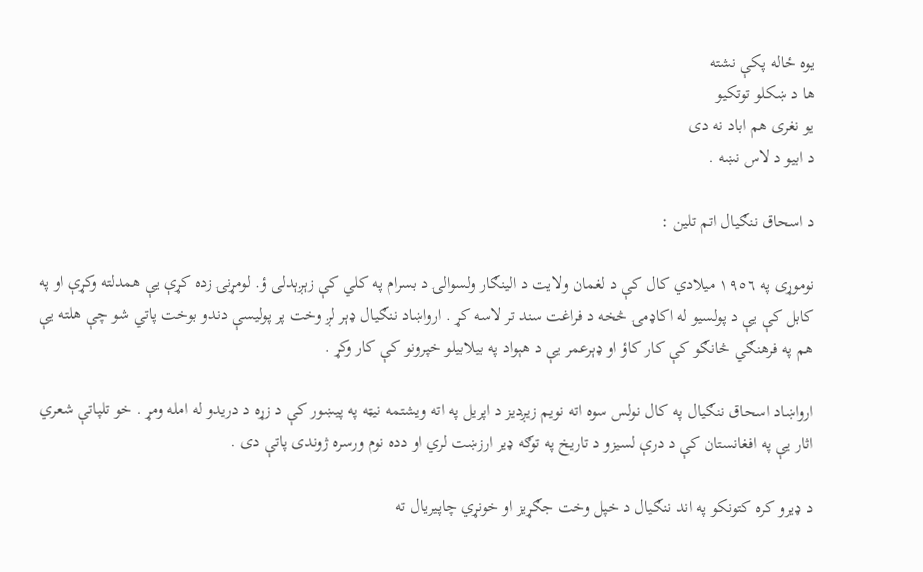يوه ځاله پكې نشته
ها د ښكلو توتكيو
يو نغرى هم اباد نه دى
د ابيو د لاس نښه .

د اسحاق ننګيال اتم تلين :

نوموړی په ١٩٥٦ ميلادي کال کې د لغمان ولايت د الينګار ولسوالۍ د بسرام په کلي کې زېږېدلی ؤ. لومړنۍ زده کړې يې همدلته وكړې او په کابل کې يې د پولسيو له اکاډمۍ څخه د فراغت سند تر لاسه كړ . ارواښاد ننګيال ډېر لږ وخت پر پوليسې دندو بوخت پاتي شو چې هلته يې هم په فرهنګي څانګو کې کار کاؤ او ډېرعمر يې د هېواد په بيلابيلو خپرونو کې کار وکړ .

ارواښاد اسحاق ننګيال په كال نولس سوه اته نويم زيږديز د اپريل په اته ويشتمه نيټه په پيښور كې د زړه د دريدو له امله ومړ . خو تلپاتې شعري اثار يې په افغانستان كې د درې لسيزو د تاريخ په توګه ډير ارزښت لري او دده نوم ورسره ژوندى پاتې دى .

د ډيرو كره كتونكو په اند ننګيال د خپل وخت جګړيز او خونړي چاپيريال ته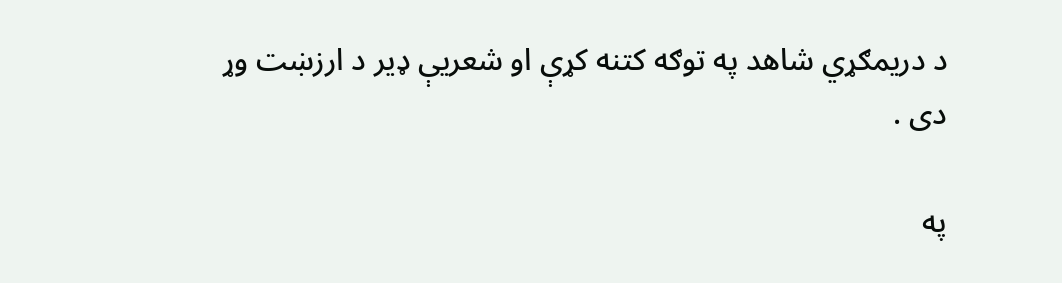د دريمګړي شاهد په توګه كتنه كړې او شعريې ډير د ارزښت وړ دى .

په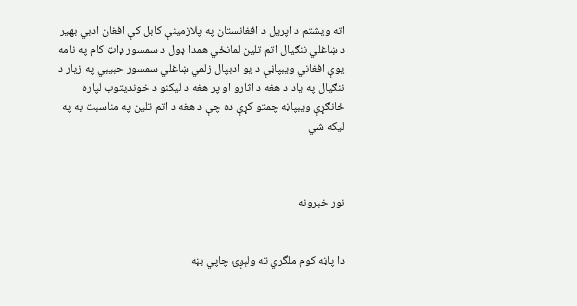اته ويشتم د اپريل د افغانستان په پلازمينې كابل كې افغان ادبي بهير د ښاغلي ننګيال اتم تلين لمانځي همدا ډول د سمسور ډاټ كام په نامه يوې افغاني ويبپاڼې د يو ادبپال زلمي ښاغلي سمسور حبيبي په زيار د ننګيال په ياد د هغه د اثارو او پر هغه د ليكنو د خونديتوب لپاره ځانګړې ويبپاڼه چمتو كړې ده چې د هغه د اتم تلين په مناسبت به په ليكه شي



نور خبرونه


دا پاڼه کوم ملگري ته ولېږئ چاپي بڼه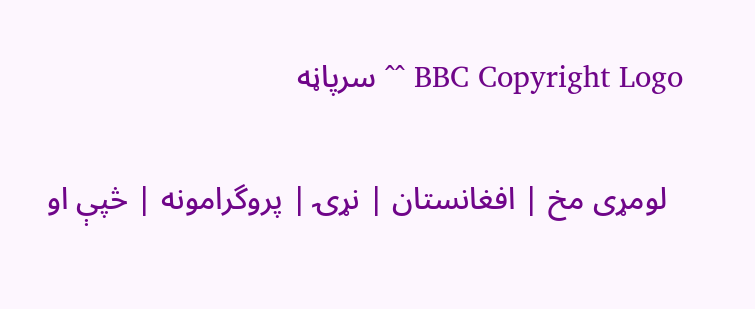BBC Copyright Logo ^^ سرپاڼه

  لومړى مخ | افغانستان | نړۍ | پروگرامونه | څپې او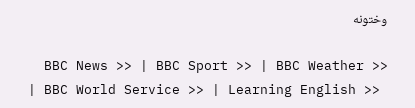وختونه

  BBC News >> | BBC Sport >> | BBC Weather >> | BBC World Service >> | Learning English >>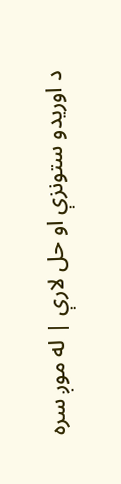د اوريدو ستونزې او حل لارې | له موږ سره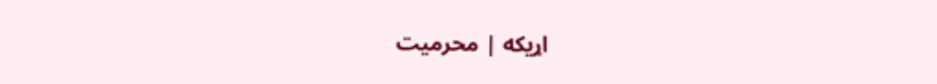اړيکه | محرميت